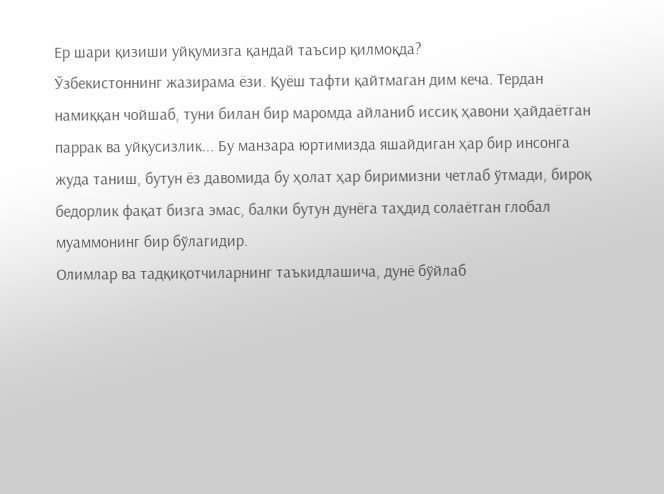Ер шари қизиши уйқумизга қандай таъсир қилмоқда?
Ўзбекистоннинг жазирама ёзи. Қуёш тафти қайтмаган дим кеча. Тердан намиққан чойшаб, туни билан бир маромда айланиб иссиқ ҳавони ҳайдаётган паррак ва уйқусизлик... Бу манзара юртимизда яшайдиган ҳар бир инсонга жуда таниш, бутун ёз давомида бу ҳолат ҳар биримизни четлаб ўтмади, бироқ бедорлик фақат бизга эмас, балки бутун дунёга таҳдид солаётган глобал муаммонинг бир бўлагидир.
Олимлар ва тадқиқотчиларнинг таъкидлашича, дунё бўйлаб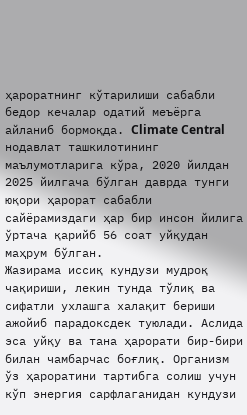ҳароратнинг кўтарилиши сабабли бедор кечалар одатий меъёрга айланиб бормоқда. Climate Central нодавлат ташкилотининг маълумотларига кўра, 2020 йилдан 2025 йилгача бўлган даврда тунги юқори ҳарорат сабабли сайёрамиздаги ҳар бир инсон йилига ўртача қарийб 56 соат уйқудан маҳрум бўлган.
Жазирама иссиқ кундузи мудроқ чақириши, лекин тунда тўлиқ ва сифатли ухлашга халақит бериши ажойиб парадоксдек туюлади. Аслида эса уйқу ва тана ҳарорати бир-бири билан чамбарчас боғлиқ. Организм ўз ҳароратини тартибга солиш учун кўп энергия сарфлаганидан кундузи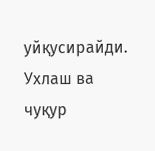уйқусирайди. Ухлаш ва чуқур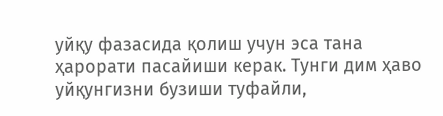уйқу фазасида қолиш учун эса тана ҳарорати пасайиши керак. Тунги дим ҳаво уйқунгизни бузиши туфайли,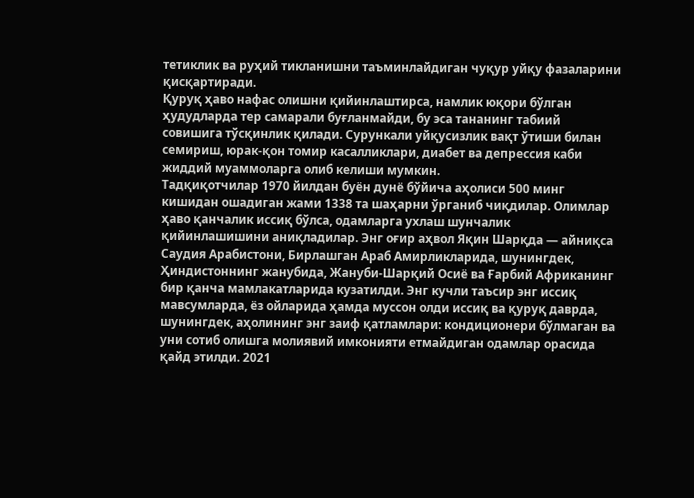тетиклик ва руҳий тикланишни таъминлайдиган чуқур уйқу фазаларини қисқартиради.
Қуруқ ҳаво нафас олишни қийинлаштирса, намлик юқори бўлган ҳудудларда тер самарали буғланмайди, бу эса тананинг табиий совишига тўсқинлик қилади. Сурункали уйқусизлик вақт ўтиши билан семириш, юрак-қон томир касалликлари, диабет ва депрессия каби жиддий муаммоларга олиб келиши мумкин.
Тадқиқотчилар 1970 йилдан буён дунё бўйича аҳолиси 500 минг кишидан ошадиган жами 1338 та шаҳарни ўрганиб чиқдилар. Олимлар ҳаво қанчалик иссиқ бўлса, одамларга ухлаш шунчалик қийинлашишини аниқладилар. Энг оғир аҳвол Яқин Шарқда — айниқса Саудия Арабистони, Бирлашган Араб Амирликларида, шунингдек, Ҳиндистоннинг жанубида, Жануби-Шарқий Осиё ва Ғарбий Африканинг бир қанча мамлакатларида кузатилди. Энг кучли таъсир энг иссиқ мавсумларда, ёз ойларида ҳамда муссон олди иссиқ ва қуруқ даврда, шунингдек, аҳолининг энг заиф қатламлари: кондиционери бўлмаган ва уни сотиб олишга молиявий имконияти етмайдиган одамлар орасида қайд этилди. 2021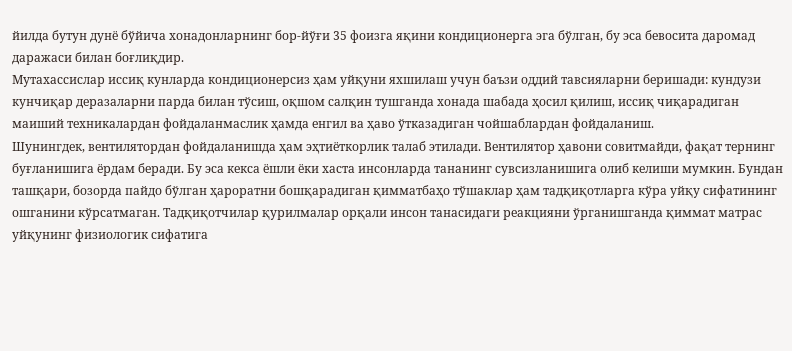йилда бутун дунё бўйича хонадонларнинг бор-йўғи 35 фоизга яқини кондиционерга эга бўлган, бу эса бевосита даромад даражаси билан боғлиқдир.
Мутахассислар иссиқ кунларда кондиционерсиз ҳам уйқуни яхшилаш учун баъзи оддий тавсияларни беришади: кундузи кунчиқар деразаларни парда билан тўсиш, оқшом салқин тушганда хонада шабада ҳосил қилиш, иссиқ чиқарадиган маиший техникалардан фойдаланмаслик ҳамда енгил ва ҳаво ўтказадиган чойшаблардан фойдаланиш.
Шунингдек, вентилятордан фойдаланишда ҳам эҳтиёткорлик талаб этилади. Вентилятор ҳавони совитмайди, фақат тернинг буғланишига ёрдам беради. Бу эса кекса ёшли ёки хаста инсонларда тананинг сувсизланишига олиб келиши мумкин. Бундан ташқари, бозорда пайдо бўлган ҳароратни бошқарадиган қимматбаҳо тўшаклар ҳам тадқиқотларга кўра уйқу сифатининг ошганини кўрсатмаган. Тадқиқотчилар қурилмалар орқали инсон танасидаги реакцияни ўрганишганда қиммат матрас уйқунинг физиологик сифатига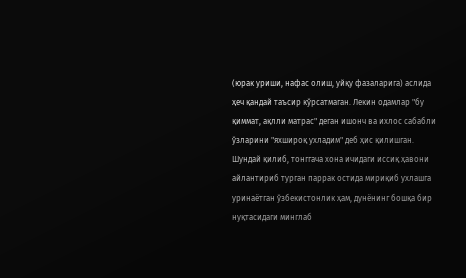(юрак уриши, нафас олиш, уйқу фазаларига) аслида ҳеч қандай таъсир кўрсатмаган. Лекин одамлар "бу қиммат, ақлли матрас" деган ишонч ва ихлос сабабли ўзларини "яхшироқ ухладим" деб ҳис қилишган.
Шундай қилиб, тонггача хона ичидаги иссиқ ҳавони айлантириб турган паррак остида мириқиб ухлашга уринаётган ўзбекистонлик ҳам, дунёнинг бошқа бир нуқтасидаги минглаб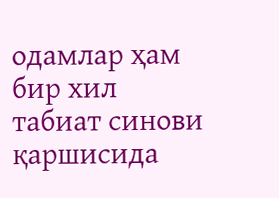одамлар ҳам бир хил табиат синови қаршисида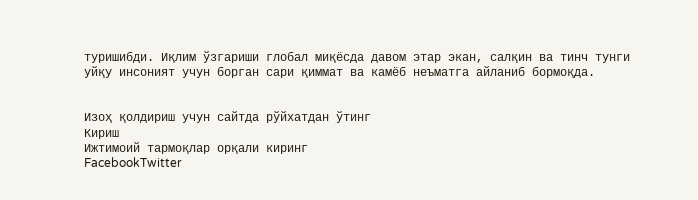туришибди. Иқлим ўзгариши глобал миқёсда давом этар экан, салқин ва тинч тунги уйқу инсоният учун борган сари қиммат ва камёб неъматга айланиб бормоқда.


Изоҳ қолдириш учун сайтда рўйхатдан ўтинг
Кириш
Ижтимоий тармоқлар орқали киринг
FacebookTwitter